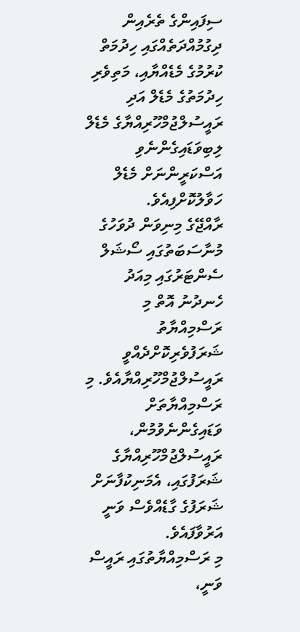ސިފައިންގެ ތެރެއިން ދިގުމުއްދަތެއްގައި ހިދުމަތް ކުރުމުގެ މެޑެއްޔާއި، މަތިވެރި ހިދުމަތުގެ މެޑެލް އަދި ރައީސުލްޖުމްހޫރިއްޔާގެ މެޑެލް ލިބިވަޑައިގެންނެވި އަސްކަރީންނަށް މެޑެލް ހަވާލުކޮށްފިއެވެ.
ރާއްޖޭގެ މިނިވަން ދުވަހުގެ މުނާސަބަތުގައި ސޯޝަލް ސެންޓަރުގައި މިއަދު ހެނދުނު އޮތް މި ރަސްމިއްޔާތު ޝަރަފުވެރިކޮށްދެއްވީ ރައީސުލްޖުމްހޫރިއްޔާއެވެ. މި ރަސްމިއްޔާތަށް ވަޑައިގެންނެވުމުން، ރައީސުލްޖުމްހޫރިއްޔާގެ ޝަރަފުގައި، އެމަނިކުފާނަށް ޝަރަފުގެ ގާޑެއްވެސް ވަނީ އަރުވާފައެވެ.
މި ރަސްމިއްޔާތުގައި ރައީސް ވަނީ،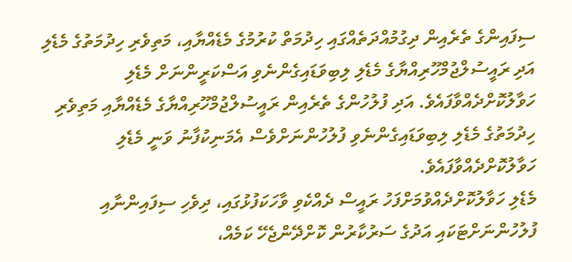ސިފައިންގެ ތެރެއިން ދިގުމުއްދަތެއްގައި ހިދުމަތް ކުރުމުގެ މެޑެއްޔާއި، މަތިވެރި ހިދުމަތުގެ މެޑެލި އަދި ރައީސުލްޖުމްހޫރިއްޔާގެ މެޑެލި ލިބިވަޑައިގެންނެވި އަސްކަރީންނަށް މެޑެލި ހަވާލުކޮށްދެއްވާފައެވެ. އަދި ފުލުހުންގެ ތެރެއިން ރައީސުލްޖުމްހޫރިއްޔާގެ މެޑެއްޔާއި މަތިވެރި ހިދުމަތުގެ މެޑެލި ލިބިވަޑައިގެންނެވި ފުލުހުންނަށްވެސް އެމަނިކުފާނު ވަނީ މެޑެލި ހަވާލުކޮށްދެއްވާފައެވެ.
މެޑެލި ހަވާލުކޮށްދެއްވުމަށްފަހު ރައީސް ދެއްކެވި ވާހަކަފުޅުގައި، ދިވެހި ސިފައިންނާއި ފުލުހުންނަށްޓަކައި އަދުގެ ސަރުކާރުން ކޮށްދޭންޖެހޭ ކަމެއް،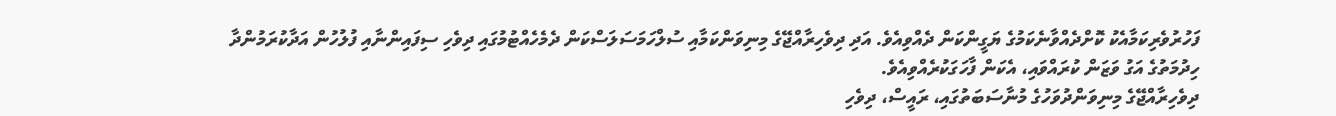ފަހުރުވެރިކަމާއެކު ކޮށްދެއްވާނެކަމުގެ ޔަގީންކަން ދެއްވިއެވެ. އަދި ދިވެހިރާއްޖޭގެ މިނިވަންކަމާއި ސުލްހަމަސަލަސްކަން ދެމެހެއްޓުމުގައި ދިވެހި ސިފައިންނާއި ފުލުހުން އަދާކުރަމުންދާ ހިދުމަތުގެ އަގު ވަޒަން ކުރައްވައި، އެކަން ފާހަގަކުރެއްވިއެވެ.
ދިވެހިރާއްޖޭގެ މިނިވަންދުވަހުގެ މުނާސަބަތުގައި، ރައީސް، ދިވެހި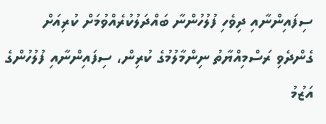ސިފައިންނާއި ދިވެހި ފުލުހުންނާ ބައްދަލުކުރެއްވުމަށް ކުރިއަށް ގެންދެވި ރަސްމިއްޔާތު ނިންމާލުމުގެ ކުރިން، ސިފައިންނާއި ފުލުހުންގެ އަޒުމު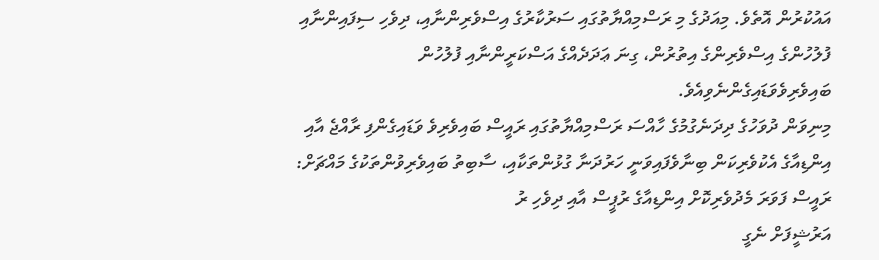އައުކުރުން އޮތެވެ. މިއަދުގެ މި ރަސްމިއްޔާތުގައި ސަރުކާރުގެ އިސްވެރިންނާއި، ދިވެހި ސިފައިންނާއި ފުލުހުންގެ އިސްވެރިންގެ އިތުރުން، ގިނަ ޢަދަދެއްގެ އަސްކަރީންނާއި ފުލުހުން ބައިވެރިވެވަޑައިގެންނެވިއެވެ.
މިނިވަން ދުވަހުގެ ދިދަނެގުމުގެ ހާއްސަ ރަސްމިއްޔާތުގައި ރައީސް ބައިވެރިވެ ވަޑައިގެންފި ރާއްޖެ އާއި އިންޑިއާގެ އެކުވެރިކަން ބިނާވެފައިވަނީ ހަރުދަނާ ގުޅުންތަކާއި، ސާބިތު ބައިވެރިވުންތަކުގެ މައްޗަށް: ރައީސް ފަވަރަ މެދުވެރިކޮށް އިންޑިއާގެ ރުޕީސް އާއި ދިވެހި ރު
އަރުޝީފަށް ނެގީ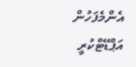އެންމެފަހުން އަޕްޑޭޓްކުރީ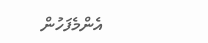އެންމެފަހުން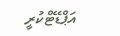އަޕްޑޭޓްކުރީ